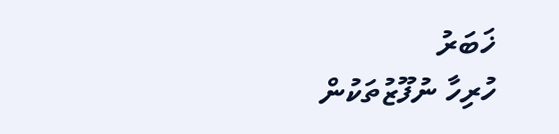ޚަބަރު
ހުރިހާ ނުފޫޒުތަކުން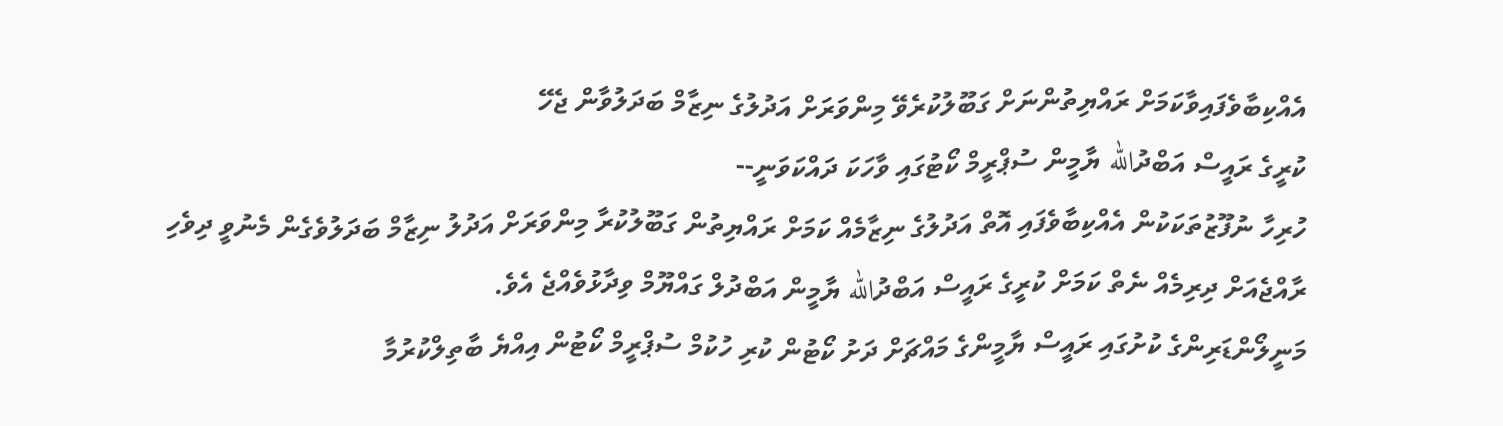އެއްކިބާވެފައިވާކަމަށް ރައްޔިތުންނަށް ގަބޫލުކުރެވޭ މިންވަރަށް އަދުލުގެ ނިޒާމް ބަދަލުވާން ޖެހޭ
ކުރީގެ ރައީސް އަބްދުالله ޔާމީން ސުޕްރީމް ކޯޓުގައި ވާހަކަ ދައްކަވަނީ--
ހުރިހާ ނުފޫޒުތަކަކުން އެއްކިބާވެފައި އޮތް އަދުލުގެ ނިޒާމެއް ކަމަށް ރައްޔިތުން ގަބޫލުކުރާ މިންވަރަށް އަދުލު ނިޒާމް ބަދަލުވެގެން މެނުވީ ދިވެހި ރާއްޖެއަށް ދިރިމެއް ނެތް ކަމަށް ކުރީގެ ރައީސް އަބްދުالله ޔާމީން އަބްދުލް ގައްޔޫމް ވިދާޅުވެއްޖެ އެވެ.
މަނީލޯންޑަރިންގެ ކުށުގައި ރައީސް ޔާމީންގެ މައްޗަށް ދަށު ކޯޓުން ކުރި ހުކުމް ސުޕްރީމް ކޯޓުން އިއްޔެ ބާތިލްކުރުމާ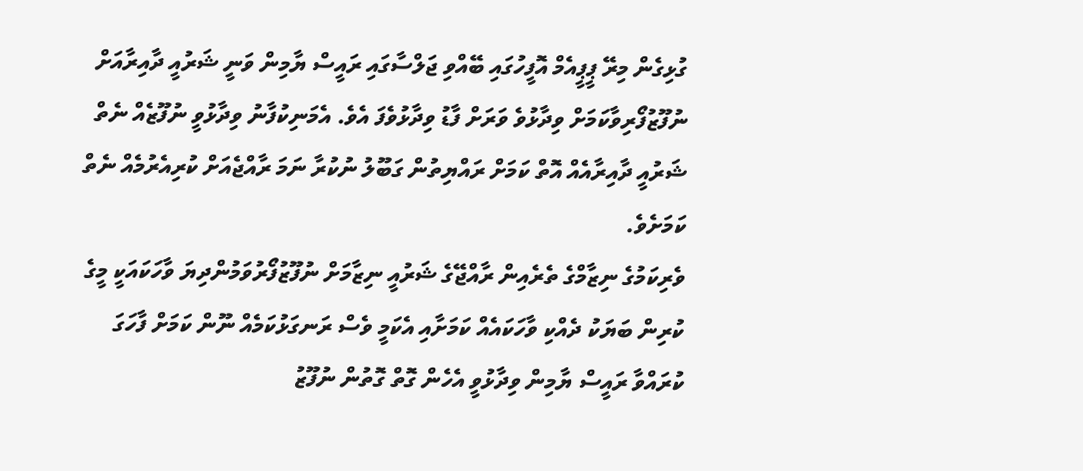ގުޅިގެން މިރޭ ޕީޕީއެމް އޮފީހުގައި ބޭއްވި ޖަލްސާގައި ރައީސް ޔާމިން ވަނީ ޝަރުއީ ދާއިރާއަށް ނުފޫޒުފޯރިވާކަމަށް ވިދާޅުވެ ވަރަށް ފާޑު ވިދާޅުވެފަ އެވެ. އެމަނިކުފާނު ވިދާޅުވީ ނުފޫޒެއް ނެތް ޝަރުއީ ދާއިރާއެއް އޮތް ކަމަށް ރައްޔިތުން ގަބޫލު ނުކުރާ ނަމަ ރާއްޖެއަށް ކުރިއެރުމެއް ނެތް ކަމަށެވެ.
ވެރިކަމުގެ ނިޒާމްގެ ތެރެއިން ރާއްޖޭގެ ޝަރުއީ ނިޒާމަށް ނުފޫޒުފޯރުވަމުންދިޔަ ވާހަކައަކީ މީގެ ކުރިން ބަޔަކު ދެއްކި ވާހަކައެއް ކަމަށާއި އެކަމީ ވެސް ރަނގަޅުކަމެއް ނޫން ކަމަށް ފާހަގަ ކުރައްވާ ރައީސް ޔާމިން ވިދާޅުވީ އެހެން ގޮތް ގޮތުން ނުފޫޒު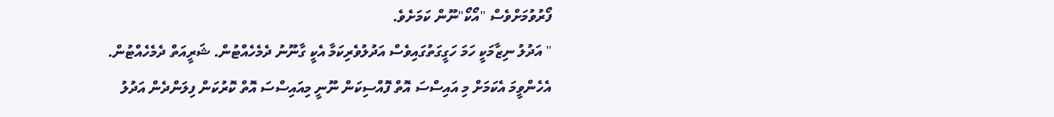ފޯރުވުމަށްވެސް "އޯކޯ"ނޫން ކަމަށެވެ.
" އަދުލު ނިޒާމަކީ ހަމަ ހަގީގަތުގައިވެސް އަދުލުވެރިކަމާ އެކީ ގާނޫނު ދެމެހެއްޓުން. ޝަރީއަތް ދެމެހެއްޓުން. އެހެންވީމަ އެކަމަށް މި އައިސްސަ އޮތް ފޮއްސިކަން ނޫނީ މިއައިސްސަ އޮތް ކޮރުކަން ފިލަންދެން އަދުލު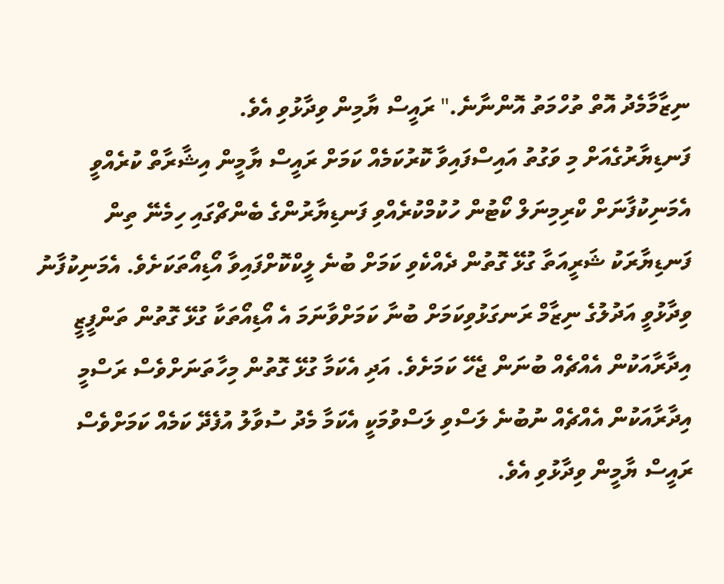ނިޒާމާމެދު އޮތް ތުހްމަތު އޮންނާނެ." ރައީސް ޔާމިން ވިދާޅުވި އެވެ.
ފަނޑިޔާރުގެއަށް މި ވަގުތު އައިސްފައިވާ ކޮރުކަމެއް ކަމަށް ރައީސް ޔާމީން އިޝާރާތް ކުރެއްވީ އެމަނިކުފާނަށް ކްރިމިނަލް ކޯޓުން ހުކުމްކުރެއްވި ފަނޑިޔާރުންގެ ބެންޗްގައި ހިމެނޭ ތިން ފަނޑިޔާރަކު ޝަރީއަތާ ގުޅޭ ގޮތުން ދެއްކެވި ކަމަށް ބުނެ ލީކްކޮށްފައިވާ އޯޑިއޯތަކަށެވެ. އެމަނިކުފާނު ވިދާޅުވީ އަދުލުގެ ނިޒާމް ރަނގަޅުވިކަމަށް ބުނާ ކަމަށްވާނަމަ އެ އޯޑިއޯތަކާ ގުޅޭ ގޮތުން ތަންފީޒީ އިދާރާއަކުން އެއްޗެއް ބުނަން ޖެހޭ ކަމަށެވެ. އަދި އެކަމާ ގުޅޭ ގޮތުން މިހާތަނަށްވެސް ރަސްމީ އިދާރާއަކުން އެއްޗެއް ނުބުނެ ލަސްވި ލަސްވުމަކީ އެކަމާ މެދު ސުވާލު އުފެދޭ ކަމެއް ކަމަށްވެސް ރައީސް ޔާމީން ވިދާޅުވި އެވެ.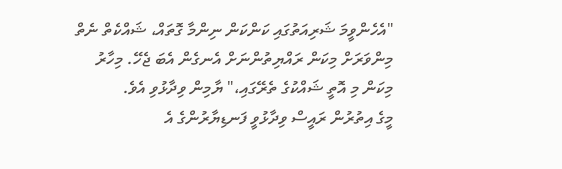"އެހެންވީމަ ޝަރިއަތުގައި ކަންކަން ނިންމާ ގޮތައް، ޝައްކެތް ނެތް މިންވަރަށް މިކަން ރައްޔިތުންނަށް އެނގެން އެބަ ޖެހޭ. މިހާރު މިކަން މި އޮތީ ޝައްކުގެ ތެރޭގައި،" ޔާމިން ވިދާޅުވި އެވެ.
މީގެ އިތުރުން ރައީސް ވިދާޅުވީ ފަނޑިޔާރުންގެ އެ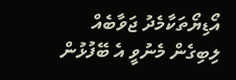އޯޑިޔޯތަކާމެދު ޖަވާބެއް ލިބިގެން މެނުވީ އެ ބޭފުޅުން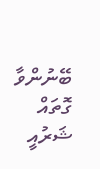ބޭނުންވާ ގޮތައް ޝަރުއީ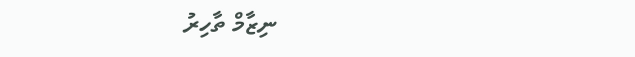ނިޒާމް ތާހިރު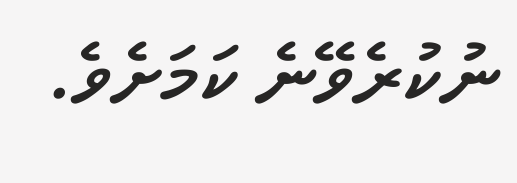ނުކުރެވޭނެ ކަމަށެވެ.